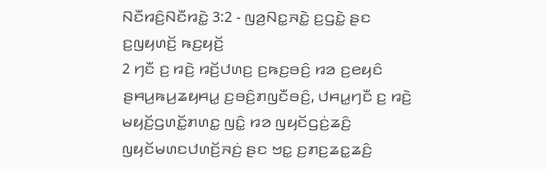ꤡꤢꤪꤙꤢꤨ꤬ꤡꤢꤪꤙꤢꤧ꤭ 3:2 - ꤜꤤ꤬ꤡꤢ꤭ꤏꤢꤧ꤭ ꤢ꤬ꤞꤢꤧ꤭ ꤔꤢ ꤢ꤬ꤜꤟꤛꤢꤩ꤬ ꤒꤢ꤬ꤟꤢꤩ꤬
2 ꤚꤢꤪ ꤢ꤬ ꤙꤢꤧ꤬ ꤙꤢꤩ꤬ꤓꤛꤢ꤬ ꤢ꤬ꤒꤢ꤬ꤋꤢꤨ꤬ ꤙꤤ ꤢ꤬ꤕꤟꤢꤨ ꤔꤌꤣ꤬ꤒꤣ꤬ꤘꤟꤌꤣ꤭ ꤢ꤬ꤋꤢꤨ꤬ꤊꤜꤢꤪꤋꤢꤨ꤬, ꤓꤌꤣ꤭ꤚꤢꤪ ꤢ꤬ ꤙꤢꤧ꤬ ꤗꤟꤢꤩ꤬ꤞꤛꤢꤩ꤭ꤊꤛꤢ꤭ ꤜꤢꤨ꤭ ꤙꤤ ꤜꤟꤢꤩꤞꤢꤦ꤬ꤘꤢꤨ꤬ ꤜꤟꤢꤩꤗꤛꤢꤓꤛꤢꤩ꤬ꤏꤢꤦ꤬ ꤔꤢ ꤠꤢ꤭ ꤢ꤬ꤊꤢ꤬ꤘꤢ꤭ꤘꤢꤨ꤬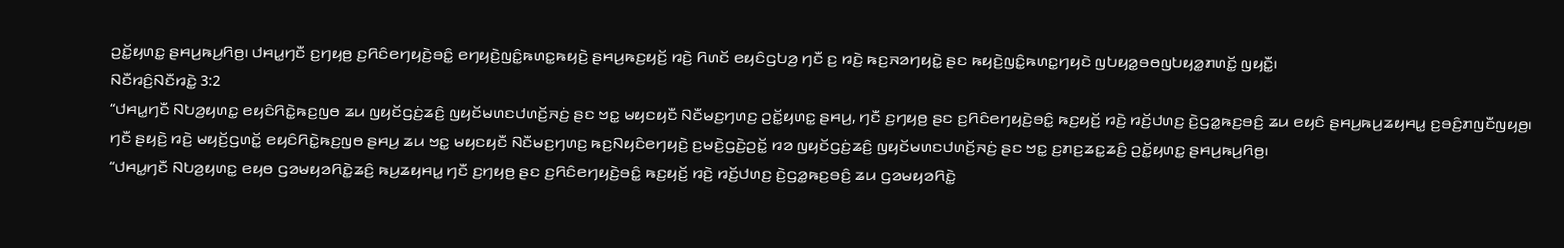ꤑꤢꤩ꤭ꤟꤛꤢ꤭ ꤔꤌꤣ꤬ꤒꤣ꤬ꤖꤥ꤬꤯ ꤓꤌꤣ꤭ꤚꤢꤪ ꤢ꤬ꤚꤟꤥ꤬ ꤢ꤬ꤖꤢꤨꤕꤚꤟꤢꤧ꤬ꤋꤢꤨ꤭ ꤕꤚꤟꤢꤧ꤬ꤜꤢꤨ꤭ꤒꤛꤢ꤭ꤒꤟꤢꤧ꤬ ꤔꤌꤣ꤬ꤒꤢ꤬ꤟꤢꤩ꤬ ꤙꤢꤧ꤬ ꤖꤛꤢꤩ ꤕꤟꤢꤨꤞꤝꤤ꤬ ꤚꤢꤪ ꤢ꤬ ꤙꤢꤧ꤬ ꤒꤢ꤬ꤏꤤꤚꤟꤢꤧ꤭ ꤔꤢ ꤒꤟꤢꤧ꤬ꤜꤢꤨ꤭ꤒꤛꤢ꤭ꤚꤟꤢꤧ ꤜꤝꤟꤤ꤭ꤋꤥꤜꤝꤟꤤ꤭ꤊꤛꤢꤩ꤭ ꤜꤟꤢꤪ꤭꤯
ꤡꤢꤪꤙꤢꤨ꤬ꤡꤢꤪꤙꤢꤧ꤭ 3:2
“ꤓꤌꤣ꤭ꤚꤢꤪ ꤡꤝꤤ꤬ꤟꤛꤢ꤭ ꤕꤟꤢꤨꤖꤢꤧ꤭ꤒꤢ꤬ꤜꤥ ꤘꤣ ꤜꤟꤢꤩꤞꤢꤦ꤬ꤘꤢꤨ꤬ ꤜꤟꤢꤩꤗꤛꤢꤓꤛꤢꤩ꤬ꤏꤢꤦ꤬ ꤔꤢ ꤠꤢ꤭ ꤗꤟꤢꤟꤢꤪ ꤡꤢꤪꤗꤢ꤬ꤚꤛꤢ꤬ ꤑꤢꤩ꤭ꤟꤛꤢ꤭ ꤔꤌꤣ꤬, ꤚꤢꤪ ꤢ꤬ꤚꤟꤥ꤬ ꤔꤢ ꤢ꤬ꤖꤢꤨꤕꤚꤟꤢꤧ꤬ꤋꤢꤨ꤭ ꤒꤢ꤬ꤟꤢꤩ꤬ ꤙꤢꤧ꤬ ꤙꤢꤩ꤬ꤓꤛꤢ꤬ ꤢꤧ꤬ꤞꤤ꤭ꤒꤢ꤬ꤋꤢꤨ꤬ ꤘꤣ ꤕꤟꤢꤨ ꤔꤌꤣ꤬ꤒꤣ꤬ꤘꤟꤌꤣ꤭ ꤢ꤬ꤋꤢꤨ꤬ꤊꤜꤢꤪꤜꤟꤥ꤬꤯
ꤚꤢꤪ ꤔꤟꤢꤧ꤬ ꤙꤢꤧ꤬ ꤗꤟꤢꤩ꤬ꤞꤛꤢꤩ꤭ ꤕꤟꤢꤨꤖꤢꤧ꤭ꤒꤢ꤬ꤜꤥ ꤔꤌꤣ꤬ ꤘꤣ ꤠꤢ꤭ ꤗꤟꤢꤟꤢꤪ ꤡꤢꤪꤗꤢ꤬ꤚꤛꤢ꤬ ꤒꤢ꤬ꤡꤟꤢꤨꤕꤚꤟꤢꤧ꤬ ꤢ꤬ꤗꤢꤧ꤬ꤞꤢꤧ꤬ꤑꤢꤩ꤭ ꤙꤤ ꤜꤟꤢꤩꤞꤢꤦ꤬ꤘꤢꤨ꤬ ꤜꤟꤢꤩꤗꤛꤢꤓꤛꤢꤩ꤬ꤏꤢꤦ꤬ ꤔꤢ ꤠꤢ꤭ ꤢ꤬ꤊꤢ꤬ꤘꤢ꤭ꤘꤢꤨ꤬ ꤑꤢꤩ꤭ꤟꤛꤢ꤭ ꤔꤌꤣ꤬ꤒꤣ꤬ꤖꤥ꤬꤯
“ꤓꤌꤣ꤭ꤚꤢꤪ ꤡꤝꤤ꤬ꤟꤛꤢ꤭ ꤕꤟꤥ ꤞꤤꤗꤟꤤꤖꤢꤧ꤭ꤘꤢꤨ꤬ ꤒꤣ꤬ꤘꤟꤌꤣ꤭ ꤚꤢꤪ ꤢ꤬ꤚꤟꤥ꤬ ꤔꤢ ꤢ꤬ꤖꤢꤨꤕꤚꤟꤢꤧ꤬ꤋꤢꤨ꤭ ꤒꤢ꤬ꤟꤢꤩ꤬ ꤙꤢꤧ꤬ ꤙꤢꤩ꤬ꤓꤛꤢ꤬ ꤢꤧ꤬ꤞꤤ꤭ꤒꤢ꤬ꤋꤢꤨ꤬ ꤘꤣ ꤞꤤꤗꤟꤤꤖꤢꤧ꤭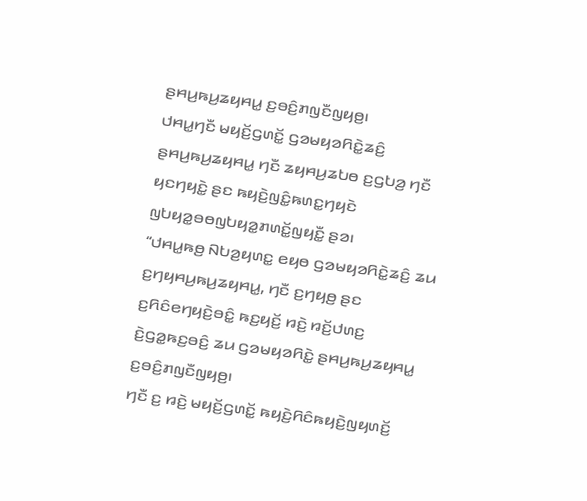ꤔꤌꤣ꤬ꤒꤣ꤬ꤘꤟꤌꤣ꤭ ꤢ꤬ꤋꤢꤨ꤬ꤊꤜꤢꤪꤜꤟꤥ꤬꤯
ꤓꤌꤣ꤭ꤚꤢꤪ ꤗꤟꤢꤩ꤬ꤞꤛꤢꤩ꤭ ꤞꤤꤗꤟꤤꤖꤢꤧ꤭ꤘꤢꤨ꤬ ꤔꤌꤣ꤬ꤒꤣ꤬ꤘꤟꤌꤣ꤭ ꤚꤢꤪ ꤘꤟꤌꤣ꤬ꤘꤝꤥ ꤢ꤬ꤞꤝꤤ꤬ ꤚꤢꤪ ꤟꤢꤚꤟꤢꤧ꤭ ꤔꤢ ꤒꤟꤢꤧ꤬ꤜꤢꤨ꤭ꤒꤛꤢ꤭ꤚꤟꤢꤧ ꤜꤝꤟꤤ꤭ꤋꤥꤜꤝꤟꤤ꤭ꤊꤛꤢꤩ꤭ꤜꤟꤢꤪ꤭ ꤔꤤ꤯
“ꤓꤌꤣ꤭ꤒꤥ꤬ ꤡꤝꤤ꤬ꤟꤛꤢ꤭ ꤕꤟꤥ ꤞꤤꤗꤟꤤꤖꤢꤧ꤭ꤘꤢꤨ꤬ ꤘꤣ ꤢ꤬ꤚꤟꤌꤣ꤬ꤒꤣ꤬ꤘꤟꤌꤣ꤭, ꤚꤢꤪ ꤢ꤬ꤚꤟꤥ꤬ ꤔꤢ ꤢ꤬ꤖꤢꤨꤕꤚꤟꤢꤧ꤬ꤋꤢꤨ꤭ ꤒꤢ꤬ꤟꤢꤩ꤬ ꤙꤢꤧ꤬ ꤙꤢꤩ꤬ꤓꤛꤢ꤬ ꤢꤧ꤬ꤞꤤ꤭ꤒꤢ꤬ꤋꤢꤨ꤬ ꤘꤣ ꤞꤤꤗꤟꤤꤖꤢꤧ꤭ ꤔꤌꤣ꤬ꤒꤣ꤬ꤘꤟꤌꤣ꤭ ꤢ꤬ꤋꤢꤨ꤬ꤊꤜꤢꤪꤜꤟꤥ꤬꤯
ꤚꤢꤪ ꤢ꤬ ꤙꤢꤧ꤬ ꤗꤟꤢꤩ꤬ꤞꤛꤢꤩ꤭ ꤒꤟꤢꤧ꤬ꤖꤢꤨꤒꤟꤢꤧ꤬ꤜꤟꤛꤢꤩ꤬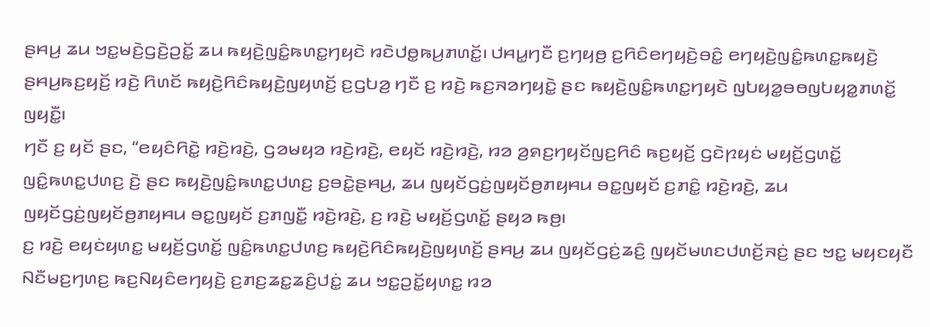ꤔꤌꤣ꤬ ꤘꤣ ꤠꤢ꤭ꤗꤢꤧ꤬ꤞꤢꤧ꤬ꤑꤢꤩ꤭ ꤘꤣ ꤒꤟꤢꤧ꤬ꤜꤢꤨ꤭ꤒꤛꤢ꤭ꤚꤟꤢꤧ ꤙꤢꤧꤓꤥ꤭ꤒꤣ꤬ꤊꤛꤢꤩ꤭꤯ ꤓꤌꤣ꤭ꤚꤢꤪ ꤢ꤬ꤚꤟꤥ꤬ ꤢ꤬ꤖꤢꤨꤕꤚꤟꤢꤧ꤬ꤋꤢꤨ꤭ ꤕꤚꤟꤢꤧ꤬ꤜꤢꤨ꤭ꤒꤛꤢ꤭ꤒꤟꤢꤧ꤬ ꤔꤌꤣ꤬ꤒꤢ꤬ꤟꤢꤩ꤬ ꤙꤢꤧ꤬ ꤖꤛꤢꤩ ꤒꤟꤢꤧ꤬ꤖꤢꤨꤒꤟꤢꤧ꤬ꤜꤟꤛꤢꤩ꤬ ꤢ꤬ꤞꤝꤤ꤬ ꤚꤢꤪ ꤢ꤬ ꤙꤢꤧ꤬ ꤒꤢ꤬ꤏꤤꤚꤟꤢꤧ꤭ ꤔꤢ ꤒꤟꤢꤧ꤬ꤜꤢꤨ꤭ꤒꤛꤢ꤭ꤚꤟꤢꤧ ꤜꤝꤟꤤ꤭ꤋꤥꤜꤝꤟꤤ꤭ꤊꤛꤢꤩ꤭ ꤜꤟꤢꤪ꤭꤯
ꤚꤢꤪ ꤢ꤬ ꤟꤢꤩ ꤔꤢ, “ꤕꤟꤢꤨꤖꤢꤧ꤭ ꤙꤢꤧ꤬ꤙꤢꤧ꤬, ꤞꤤꤗꤟꤤ ꤙꤢꤧ꤬ꤙꤢꤧ꤬, ꤕꤟꤢꤩ ꤙꤢꤧ꤬ꤙꤢꤧ꤬, ꤙꤤ ꤤ꤬ꤎꤢ꤬ꤚꤟꤢꤩꤜꤢ꤬ꤖꤢꤨ ꤒꤢ꤬ꤟꤢꤩ꤬ ꤞꤢꤧꤐꤟꤢꤦ ꤗꤟꤢꤩ꤬ꤞꤛꤢꤩ꤭ ꤜꤢꤨ꤭ꤒꤛꤢ꤭ꤓꤛꤢ꤬ ꤢꤧ꤬ ꤔꤢ ꤒꤟꤢꤧ꤬ꤜꤢꤨ꤭ꤒꤛꤢ꤭ꤓꤛꤢ꤬ ꤢ꤬ꤋꤢꤧ꤭ꤔꤌꤣ꤬, ꤘꤣ ꤜꤟꤢꤩꤞꤢꤦ꤬ꤜꤟꤢꤩꤥ꤬ꤊꤟꤌꤣ ꤋꤢ꤭ꤜꤟꤢꤩ ꤢ꤬ꤊꤢꤨ꤭ ꤙꤢꤧ꤬ꤙꤢꤧ꤬, ꤘꤣ ꤜꤟꤢꤩꤞꤢꤦ꤬ꤜꤟꤢꤩꤥ꤬ꤊꤟꤌꤣ ꤋꤢ꤭ꤜꤟꤢꤩ ꤢ꤬ꤊꤜꤢꤪ꤭ ꤙꤢꤧ꤬ꤙꤢꤧ꤬, ꤢ꤬ ꤙꤢꤧ꤬ ꤗꤟꤢꤩ꤬ꤞꤛꤢꤩ꤭ ꤔꤟꤤ ꤒꤥ꤬꤯
ꤢ꤬ ꤙꤢꤧ꤬ ꤕꤟꤢꤦꤟꤛꤢ꤭ ꤗꤟꤢꤩ꤬ꤞꤛꤢꤩ꤭ ꤜꤢꤨ꤭ꤒꤛꤢ꤭ꤓꤛꤢ꤬ ꤒꤟꤢꤧ꤬ꤖꤢꤨꤒꤟꤢꤧ꤬ꤜꤟꤛꤢꤩ꤬ ꤔꤌꤣ꤬ ꤘꤣ ꤜꤟꤢꤩꤞꤢꤦ꤬ꤘꤢꤨ꤬ ꤜꤟꤢꤩꤗꤛꤢꤓꤛꤢꤩ꤬ꤏꤢꤦ꤬ ꤔꤢ ꤠꤢ꤭ ꤗꤟꤢꤟꤢꤪ ꤡꤢꤪꤗꤢ꤬ꤚꤛꤢ꤬ ꤒꤢ꤬ꤡꤟꤢꤨꤕꤚꤟꤢꤧ꤬ ꤢ꤬ꤊꤢ꤬ꤘꤢ꤭ꤘꤢꤨ꤬ꤓꤢꤦ꤭ ꤘꤣ ꤠꤢ꤭ꤑꤢꤩ꤭ꤟꤛꤢ꤭ ꤙꤤ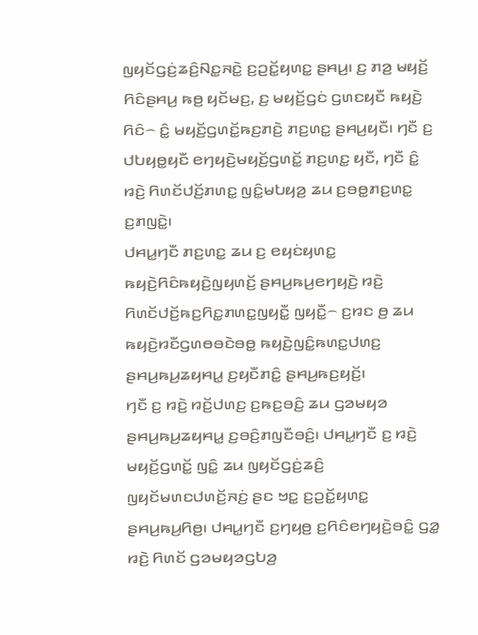ꤜꤟꤢꤩꤞꤢꤦ꤬ꤘꤢꤨ꤬ꤡꤢ꤭ꤏꤢꤧ꤭ ꤢ꤬ꤑꤢꤩ꤭ꤟꤛꤢ꤭ ꤔꤌꤣ꤬꤯ ꤢ꤬ ꤊꤤ꤬ ꤗꤟꤢꤩ꤬ ꤖꤢꤨꤔꤌꤣ꤬ ꤒꤥ꤬ ꤟꤢꤩꤗꤢ꤬, ꤢ꤬ ꤗꤟꤢꤩ꤬ꤞꤢꤦ ꤞꤛꤢꤟꤢꤪ ꤒꤟꤢꤧ꤬ ꤖꤢꤨ꤮ ꤢꤨ꤭ ꤗꤟꤢꤩ꤬ꤞꤛꤢꤩ꤭ꤒꤢ꤬ꤊꤢꤧ꤬ ꤊꤢ꤬ꤛꤢ꤭ ꤔꤌꤣ꤬ꤟꤢꤪ꤯ ꤚꤢꤪ ꤢ꤬ ꤓꤝꤟꤥ꤭ꤟꤢꤪ ꤕꤚꤟꤢꤧ꤬ꤗꤟꤢꤩ꤬ꤞꤛꤢꤩ꤭ ꤊꤢ꤬ꤛꤢ꤭ ꤟꤢꤪ, ꤚꤢꤪ ꤢꤨ꤭ ꤙꤢꤧ꤬ ꤖꤛꤢꤩꤓꤢꤩ꤬ꤊꤛꤢ꤭ ꤜꤢꤨ꤭ꤗꤝꤟꤤ꤬ ꤘꤣ ꤢ꤬ꤋꤥ꤭ꤊꤢ꤬ꤛꤢ꤭ ꤢ꤬ꤊꤜꤢꤧ꤭꤯
ꤓꤌꤣ꤭ꤚꤢꤪ ꤊꤢ꤬ꤛꤢ꤭ ꤘꤣ ꤢ꤬ ꤕꤟꤢꤦꤟꤛꤢ꤭ ꤒꤟꤢꤧ꤬ꤖꤢꤨꤒꤟꤢꤧ꤬ꤜꤟꤛꤢꤩ꤬ ꤔꤌꤣ꤬ꤒꤣ꤬ꤕꤚꤟꤢꤧ꤬ ꤙꤢꤧ꤬ ꤖꤛꤢꤩꤓꤢꤩ꤬ꤒꤢ꤬ꤖꤢ꤭ꤊꤛꤢ꤭ꤜꤟꤢꤪ꤭ ꤜꤟꤢꤪ꤭꤮ ꤢ꤬ꤙꤢ ꤥ꤬ ꤘꤣ ꤒꤟꤢꤧ꤬ꤙꤢꤪꤞꤛꤥꤋꤢꤧꤋꤥ꤭ ꤒꤟꤢꤧ꤬ꤜꤢꤨ꤭ꤒꤛꤢ꤭ꤓꤛꤢ꤬ ꤔꤌꤣ꤬ꤒꤣ꤬ꤘꤟꤌꤣ꤭ ꤢ꤬ꤟꤢꤪꤊꤢꤨ꤭ ꤔꤌꤣ꤬ꤒꤢ꤬ꤟꤢꤩ꤬꤯
ꤚꤢꤪ ꤢ꤬ ꤙꤢꤧ꤬ ꤙꤢꤩ꤬ꤓꤛꤢ꤬ ꤢ꤬ꤒꤢ꤬ꤋꤢꤨ꤬ ꤘꤣ ꤞꤤꤗꤟꤤ ꤔꤌꤣ꤬ꤒꤣ꤬ꤘꤟꤌꤣ꤭ ꤢ꤬ꤋꤢꤨ꤬ꤊꤜꤢꤪꤋꤢꤨ꤬꤯ ꤓꤌꤣ꤭ꤚꤢꤪ ꤢ꤬ ꤙꤢꤧ꤬ ꤗꤟꤢꤩ꤬ꤞꤛꤢꤩ꤭ ꤜꤢꤨ꤭ ꤘꤣ ꤜꤟꤢꤩꤞꤢꤦ꤬ꤘꤢꤨ꤬ ꤜꤟꤢꤩꤗꤛꤢꤓꤛꤢꤩ꤬ꤏꤢꤦ꤬ ꤔꤢ ꤠꤢ꤭ ꤢ꤬ꤑꤢꤩ꤭ꤟꤛꤢ꤭ ꤔꤌꤣ꤬ꤒꤣ꤬ꤖꤥ꤬꤯ ꤓꤌꤣ꤭ꤚꤢꤪ ꤢ꤬ꤚꤟꤥ꤬ ꤢ꤬ꤖꤢꤨꤕꤚꤟꤢꤧ꤬ꤋꤢꤨ꤭ ꤞꤤ꤭ ꤙꤢꤧ꤬ ꤖꤛꤢꤩ ꤞꤤꤗꤟꤤꤞꤝꤤ꤬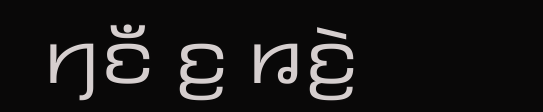ꤚꤢꤪ ꤢ꤬ ꤙꤢꤧ꤬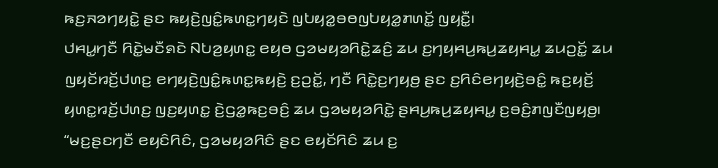ꤒꤢ꤬ꤏꤤꤚꤟꤢꤧ꤭ ꤔꤢ ꤒꤟꤢꤧ꤬ꤜꤢꤨ꤭ꤒꤛꤢ꤭ꤚꤟꤢꤧ ꤜꤝꤟꤤ꤭ꤋꤥꤜꤝꤟꤤ꤭ꤊꤛꤢꤩ꤭ ꤜꤟꤢꤪ꤭꤯
ꤓꤌꤣ꤭ꤚꤢꤪ ꤖꤢꤧ꤭ꤗꤢꤪꤎꤢꤧ ꤡꤝꤤ꤬ꤟꤛꤢ꤭ ꤕꤟꤥ ꤞꤤꤗꤟꤤꤖꤢꤧ꤭ꤘꤢꤨ꤬ ꤘꤣ ꤢ꤬ꤚꤟꤌꤣ꤬ꤒꤣ꤬ꤘꤟꤌꤣ꤭ ꤘꤣꤑꤢꤩ꤭ ꤘꤣ ꤜꤟꤢꤩꤙꤢꤩ꤬ꤓꤛꤢ꤬ ꤕꤚꤟꤢꤧ꤬ꤜꤢꤨ꤭ꤒꤛꤢ꤭ꤒꤟꤢꤧ꤬ ꤢ꤬ꤑꤢꤩ꤭, ꤚꤢꤪ ꤖꤢꤧ꤭ꤢ꤬ꤚꤟꤥ꤬ ꤔꤢ ꤢ꤬ꤖꤢꤨꤕꤚꤟꤢꤧ꤬ꤋꤢꤨ꤭ ꤒꤢ꤬ꤟꤢꤩ꤬ ꤟꤛꤢ꤭ꤙꤢꤩ꤬ꤓꤛꤢ꤬ ꤜꤢ꤬ꤟꤛꤢ꤭ ꤢꤧ꤬ꤞꤤ꤭ꤒꤢ꤬ꤋꤢꤨ꤬ ꤘꤣ ꤞꤤꤗꤟꤤꤖꤢꤧ꤭ ꤔꤌꤣ꤬ꤒꤣ꤬ꤘꤟꤌꤣ꤭ ꤢ꤬ꤋꤢꤨ꤬ꤊꤜꤢꤪꤜꤟꤥ꤬꤯
“ꤗꤢ꤬ꤔꤢꤚꤢꤪ ꤕꤟꤢꤨꤖꤢꤨ, ꤞꤤꤗꤟꤤꤖꤢꤨ ꤔꤢ ꤕꤟꤢꤩꤖꤢꤨ ꤘꤣ ꤢ꤬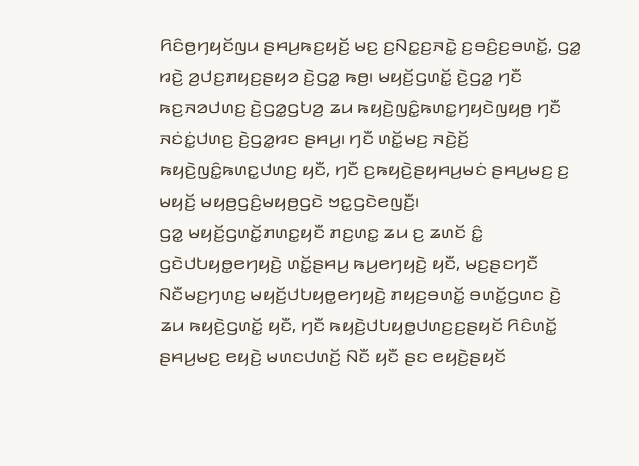ꤖꤢꤨꤥ꤬ꤚꤟꤢꤩꤜꤣ ꤔꤌꤣ꤬ꤒꤢ꤬ꤟꤢꤩ꤬ ꤗꤢ꤬ ꤢ꤬ꤡꤢ꤭ꤢ꤬ꤏꤢꤧ꤭ ꤢ꤬ꤋꤢꤨ꤬ꤢ꤬ꤋꤛꤢꤩ꤭, ꤞꤤ꤭ ꤙꤢꤧ꤬ ꤤ꤬ꤓꤢ꤬ꤊꤟꤢ꤬ꤔꤟꤤ ꤢꤧ꤬ꤞꤤ꤭ ꤒꤥ꤬꤯ ꤗꤟꤢꤩ꤬ꤞꤛꤢꤩ꤭ ꤢꤧ꤬ꤞꤤ꤭ ꤚꤢꤪ ꤒꤢ꤬ꤏꤤꤓꤛꤢ꤬ ꤢꤧ꤬ꤞꤤ꤭ꤞꤝꤤ꤬ ꤘꤣ ꤒꤟꤢꤧ꤬ꤜꤢꤨ꤭ꤒꤛꤢ꤭ꤚꤟꤢꤧꤜꤟꤥ꤬ ꤚꤢꤪ ꤏꤢꤦꤢꤦ꤭ꤓꤛꤢ꤬ ꤢꤧ꤬ꤞꤤ꤭ꤙꤢ ꤔꤌꤣ꤬꤯ ꤚꤢꤪ ꤛꤢꤩ꤭ꤗꤢ꤬ ꤏꤢꤧ꤬ꤢꤩ꤬ ꤒꤟꤢꤧ꤬ꤜꤢꤨ꤭ꤒꤛꤢ꤭ꤓꤛꤢ꤬ ꤟꤢꤪ, ꤚꤢꤪ ꤢ꤬ꤒꤟꤢꤧ꤬ꤔꤟꤌꤣ꤬ꤗꤢꤦ ꤔꤌꤣ꤬ꤗꤢ꤬ ꤢ꤬ ꤗꤟꤢꤩ꤬ ꤗꤟꤥ꤬ꤞꤢꤨ꤬ꤗꤟꤥ꤬ꤞꤢꤧ ꤠꤢ꤭ꤞꤢꤧꤕꤜꤢꤪ꤬꤯
ꤞꤤ꤭ ꤗꤟꤢꤩ꤬ꤞꤛꤢꤩ꤭ꤊꤛꤢ꤭ꤟꤢꤪ ꤊꤢ꤬ꤛꤢ꤭ ꤘꤣ ꤢ꤬ ꤘꤛꤢꤩ ꤢꤨ꤭ ꤞꤢꤧꤓꤝꤟꤥ꤭ꤕꤚꤟꤢꤧ꤬ ꤛꤢꤩ꤭ꤔꤌꤣ꤬ ꤒꤣ꤬ꤕꤚꤟꤢꤧ꤬ ꤟꤢꤪ, ꤗꤢ꤬ꤔꤢꤚꤢꤪ ꤡꤢꤪꤗꤢ꤬ꤚꤛꤢ꤬ ꤗꤟꤢꤩ꤬ꤓꤝꤟꤥ꤭ꤕꤚꤟꤢꤧ꤬ ꤊꤟꤢ꤬ꤋꤛꤢꤩ꤭ ꤋꤛꤢꤩ꤭ꤞꤛꤢ ꤢꤧ꤬ ꤘꤣ ꤒꤟꤢꤧ꤬ꤞꤛꤢꤩ꤭ ꤟꤢꤪ, ꤚꤢꤪ ꤒꤟꤢꤧ꤬ꤓꤝꤟꤥ꤭ꤓꤛꤢ꤬ꤢ꤬ꤔꤟꤢꤩ ꤖꤢꤨꤛꤢꤩ꤭ ꤔꤌꤣ꤬ꤗꤢ꤬ ꤕꤟꤢꤧ꤬ ꤗꤛꤢꤓꤛꤢꤩ꤬ ꤡꤢꤪ ꤟꤢꤪ ꤔꤢ ꤕꤟꤢꤧ꤬ꤔꤟꤢꤩ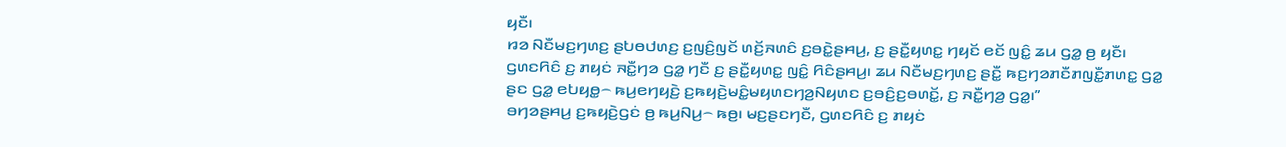ꤟꤢꤪ꤯
ꤙꤤ ꤡꤢꤪꤗꤢ꤬ꤚꤛꤢ꤬ ꤔꤝꤥꤓꤛꤢ꤬ ꤢ꤬ꤜꤢꤨ꤬ꤜꤢꤩ ꤛꤢꤩ꤬ꤏꤛꤢꤨ ꤢ꤬ꤋꤢꤧ꤭ꤔꤌꤣ꤬, ꤢ꤬ ꤔꤢꤪ꤭ꤟꤛꤢ꤭ ꤚꤟꤢꤩ ꤕꤢꤩ ꤜꤢꤨ꤭ ꤘꤣ ꤞꤤ꤭ ꤥ꤬ ꤟꤢꤪ꤯ ꤞꤛꤢꤖꤢꤨ ꤢ꤬ ꤊꤟꤢꤦ ꤏꤢꤪ꤭ꤚꤤ ꤞꤤ꤭ ꤚꤢꤪ ꤢ꤬ ꤔꤢꤪ꤭ꤟꤛꤢ꤭ ꤜꤢꤨ꤭ ꤖꤢꤨꤔꤌꤣ꤬꤯ ꤘꤣ ꤡꤢꤪꤗꤢ꤬ꤚꤛꤢ꤬ ꤔꤢꤪ꤭ ꤒꤢ꤬ꤚꤤꤊꤢꤪꤊꤜꤢꤪ꤭ꤊꤛꤢ꤭ ꤞꤤ꤭ ꤔꤢ ꤞꤤ꤭ ꤕꤝꤟꤥ꤭꤮ ꤒꤣ꤬ꤕꤚꤟꤢꤧ꤬ ꤢ꤬ꤒꤟꤢꤧ꤬ꤗꤢꤨ꤭ꤗꤟꤛꤢꤚꤤ꤬ꤡꤟꤛꤢ ꤢ꤬ꤋꤢꤨ꤬ꤢ꤬ꤋꤛꤢꤩ꤭, ꤢ꤬ ꤏꤢꤪ꤭ꤚꤤ꤬ ꤞꤤ꤭꤯”
ꤋꤚꤤꤔꤌꤣ꤬ ꤢ꤬ꤒꤟꤢꤧ꤬ꤞꤢꤦ ꤥ꤬ ꤒꤣ꤬ꤡꤣ꤬꤮ ꤒꤥ꤬꤯ ꤗꤢ꤬ꤔꤢꤚꤢꤪ, ꤞꤛꤢꤖꤢꤨ ꤢ꤬ ꤊꤟꤢꤦ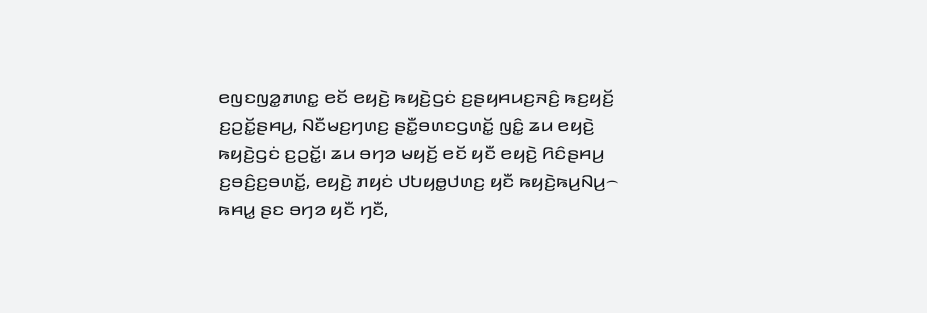ꤕꤜꤢꤜꤤ꤭ꤊꤛꤢ꤭ ꤕꤢꤩ ꤕꤟꤢꤧ꤬ ꤒꤟꤢꤧ꤬ꤞꤢꤦ ꤢ꤬ꤔꤟꤌꤣꤢ꤬ꤏꤢꤨ꤬ ꤒꤢ꤬ꤟꤢꤩ꤬ ꤢ꤬ꤑꤢꤩ꤭ꤔꤌꤣ꤬, ꤡꤢꤪꤗꤢ꤬ꤚꤛꤢ꤬ ꤔꤢꤪ꤭ꤋꤛꤢꤞꤛꤢꤩ꤭ ꤜꤢꤨ꤭ ꤘꤣ ꤕꤟꤢꤧ꤬ ꤒꤟꤢꤧ꤬ꤞꤢꤦ ꤢ꤬ꤑꤢꤩ꤭꤯ ꤘꤣ ꤋꤚꤤ ꤗꤟꤢꤩ꤬ ꤕꤢꤩ ꤟꤢꤪ ꤕꤟꤢꤧ꤬ ꤖꤢꤨꤔꤌꤣ꤬ ꤢ꤬ꤋꤢꤨ꤬ꤢ꤬ꤋꤛꤢꤩ꤭, ꤕꤟꤢꤧ꤬ ꤊꤟꤢꤦ ꤓꤝꤟꤥ꤭ꤓꤛꤢ꤬ ꤟꤢꤪ ꤒꤟꤢꤧ꤬ꤒꤣ꤬ꤡꤣ꤬꤮ ꤒꤌꤣ꤭ ꤔꤢ ꤋꤚꤤ ꤟꤢꤪ ꤚꤢꤪ,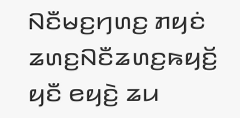ꤡꤢꤪꤗꤢ꤬ꤚꤛꤢ꤬ ꤊꤟꤢꤦ ꤘꤛꤢ꤬ꤡꤢꤪꤘꤛꤢ꤬ꤒꤟꤢꤩ꤬ ꤟꤢꤪ ꤕꤟꤢꤧ꤬ ꤘꤣ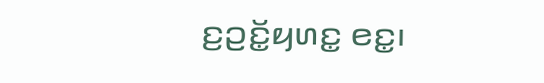ꤢ꤬ꤑꤢꤩ꤭ꤟꤛꤢ꤭ ꤕꤢ꤭꤯